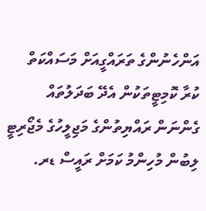އަންހެނުންގެ ތަރައްގީއަށް މަސައްކަތް ކުރާ ކޮމިޓީތަކުން އެދޭ ބަދަލުތައް ގެންނަން ރައްޔިތުންގެ މަޖިލީހުގެ މެޖޯރިޓީ ލިބުން މުހިންމު ކަމަށް ރައީސް ޑރ.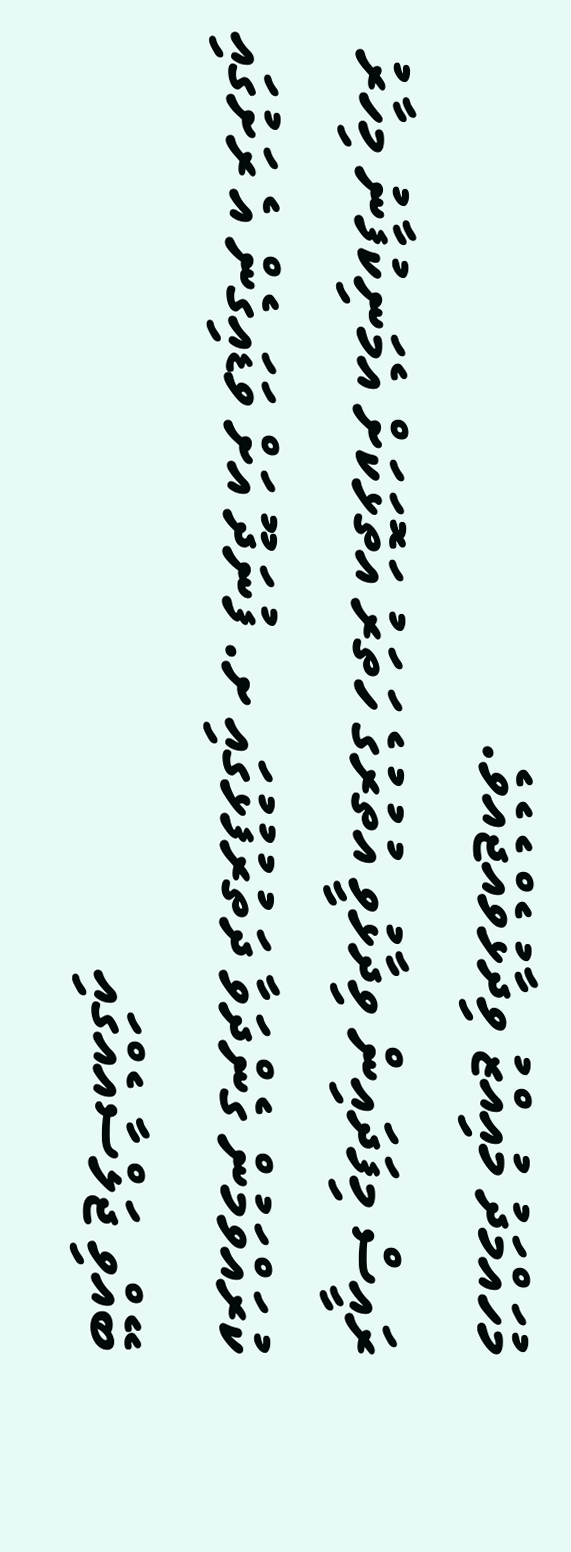މުހައްމަދު މުއިއްޒު ވިދާޅުވެއްޖެއެވެ.
ރައީސް މިފަދައިން ވިދާޅުވީ އުތުރުގެ ހަތަރު އަތޮޅަކަށް އެމަނިކުފާނު މިހާރު ކުރައްވަމުން ގެންދަވާ ދަތުރުފުޅުގައި ށ. ފުނަދޫ އަށް ވަޑައިގެން އެ ރަށުގައި ބޭއްވި ޖަލްސާއެއްގައި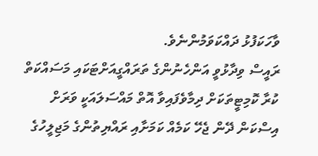ވާހަކަފުޅު ދައްކަވަމުންނެވެ.
ރައީސް ވިދާޅުވީ އަންހެނުންގެ ތަރައްގީއަށްޓަކައި މަސައްކަތް ކުރާ ކޮމިޓީތަކަށް ދިމާވެފައިވާ އޮތް މައްސަލައަކީ ވަރަށް އިސްކަން ދޭން ޖެހޭ ކަމެއް ކަމަށާއި ރައްޔިތުންގެ މަޖިލީހުގެ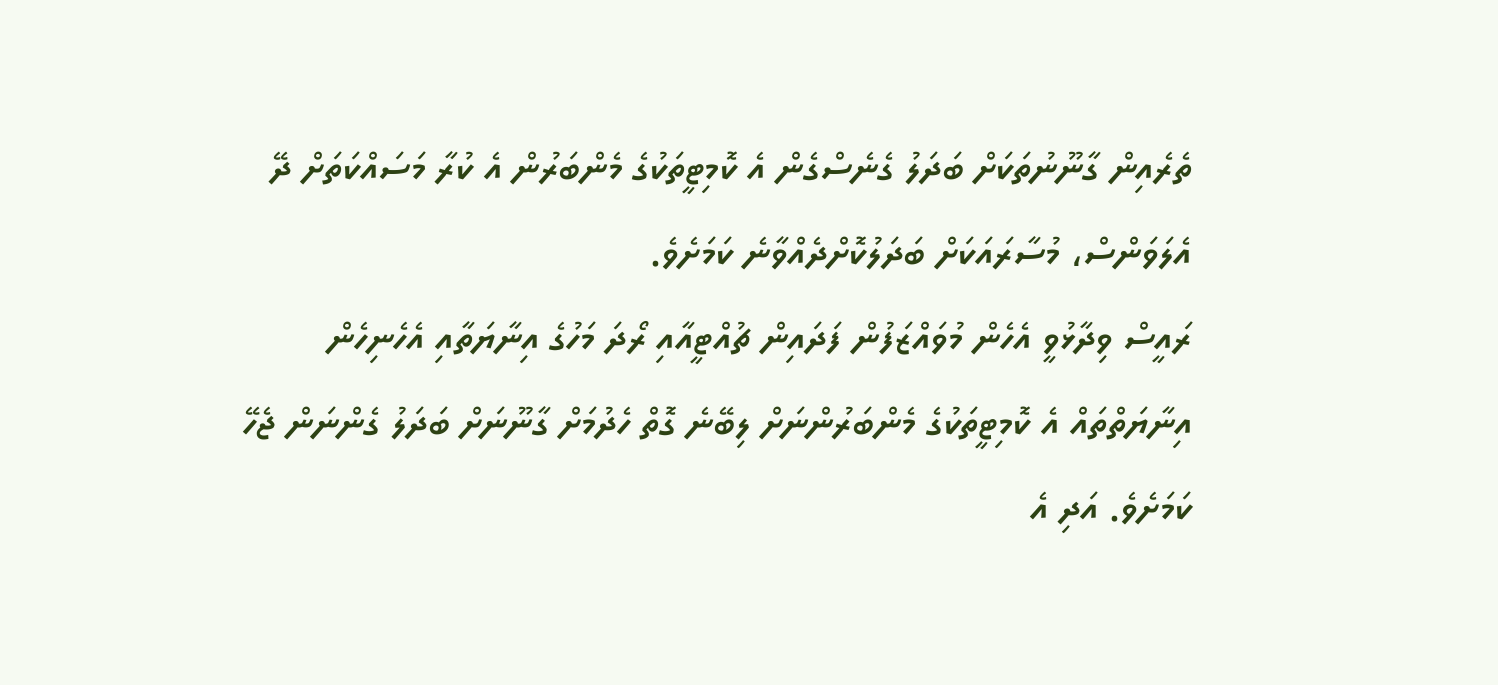ތެރެއިން ގާނޫނުތަކަށް ބަދަލު ގެނެސްގެން އެ ކޮމިޓީތަކުގެ މެންބަރުން އެ ކުރާ މަސައްކަތަށް ދޭ އެލަވަންސް، މުސާރައަކަށް ބަދަލުކޮށްދެއްވާނެ ކަމަށެވެ.
ރައީސް ވިދާޅުވީ އެހެން މުވައްޒަފުން ފަދައިން ޗުއްޓީއާއި ރޯދަ މަހުގެ އިނާޔަތާއި އެހެނިހެން އިނާޔަތްތައް އެ ކޮމިޓީތަކުގެ މެންބަރުންނަށް ލިބޭނެ ގޮތް ހެދުމަށް ގާނޫނަށް ބަދަލު ގެންނަން ޖެހޭ ކަމަށެވެ. އަދި އެ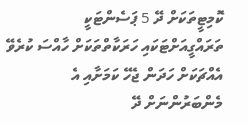ކޮމިޓީތަކަށް ދޭ 5 ޕަސެންޓަކީ ތަރައްގީއަށްޓަކައި ހަރަކާތްތަކަށް ހާއްސަ ކުރެވޭ އެއްޗަކަށް ހަދަން ޖެހޭ ކަމަށާއި އެ މެންބަރުންނަށް ދޭ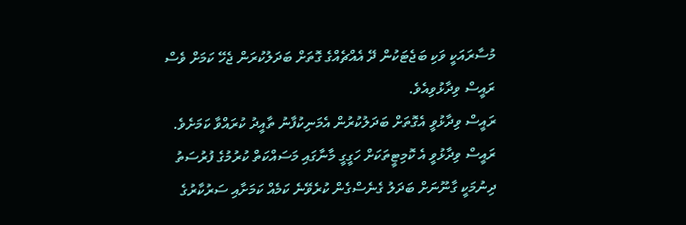މުސާރައަކީ ވަކި ބަޖެޓަކުން ދޭ އެއްޗެއްގެ ގޮތަށް ބަދަލުކުރަން ޖެހޭ ކަމަށް ވެސް ރައީސް ވިދާޅުވިއެވެ.
ރައީސް ވިދާޅުވީ އެގޮތަށް ބަދަލުކުރުން އެމަނިކުފާނު ތާއީދު ކުރައްވާ ކަމަށެވެ.
ރައީސް ވިދާޅުވީ އެ ކޮމިޓީތަކަށް ހަގީގީ މާނާގައި މަސައްކަތް ކުރުމުގެ ފުރުސަތު ދިނުމަކީ ގާނޫނަށް ބަދަލު ގެނެސްގެން ކުރެވޭނެ ކަމެއް ކަމަށާއި ސަރުކާރުގެ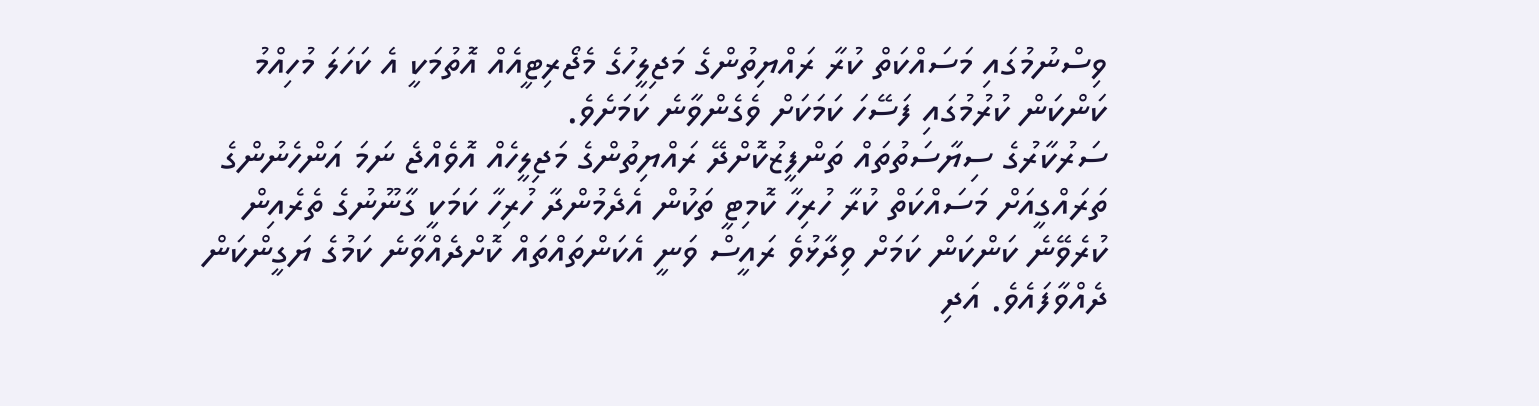ވިސްނުމުގައި މަސައްކަތް ކުރާ ރައްޔިތުންގެ މަޖިލީހުގެ މެޖޯރިޓީއެއް އޮތުމަކީ އެ ކަހަލަ މުހިއްމު ކަންކަން ކުރުމުގައި ފަސޭހަ ކަމަކަށް ވެގެންވާނެ ކަމަށެވެ.
ސަރުކާރުގެ ސިޔާސަތުތައް ތަންފީޒުކޮށްދޭ ރައްޔިތުންގެ މަޖިލީހެއް އޮވެއްޖެ ނަމަ އަންހެނުންގެ ތަރައްގީއަށް މަސައްކަތް ކުރާ ހުރިހާ ކޮމިޓީ ތަކުން އެދެމުންދާ ހުރިހާ ކަމަކީ ގާނޫނުގެ ތެރެއިން ކުރެވޭނެ ކަންކަން ކަމަށް ވިދާޅުވެ ރައީސް ވަނީ އެކަންތައްތައް ކޮށްދެއްވާނެ ކަމުގެ ޔަގީންކަން ދެއްވާފައެވެ. އަދި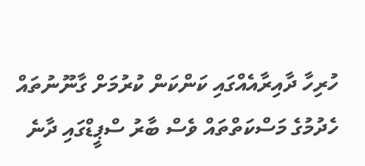ހުރިހާ ދާއިރާއެއްގައި ކަންކަން ކުރުމަށް ގާނޫނުތައް ހެދުމުގެ މަސްކަތްތައް ވެސް ބާރު ސްޕީޑްގައި ދާނެ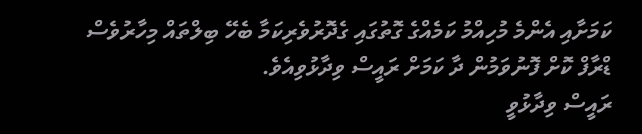ކަމަށާއި އެންމެ މުހިއްމު ކަމެއްގެ ގޮތުގައި ގެދޮރުވެރިކަމާ ބެހޭ ބިލްތައް މިހާރުވެސް ޑްރާފް ކޮށް ފޮނުވަމުން ދާ ކަމަށް ރައީސް ވިދާޅުވިއެވެ.
ރައީސް ވިދާޅުވީ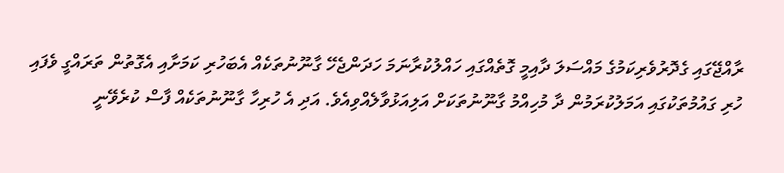ރާއްޖޭގައި ގެދޮރުވެރިކަމުގެ މައްސަލަ ދާއިމީ ގޮތެއްގައި ހައްލުކުރާނަމަ ހަދަންޖެހޭ ގާނޫނުތަކެއް އެބަހުރި ކަމަށާއި އެގޮތުން ތަރައްގީ ވެފައި ހުރި ގައުމުތަކުގައި އަމަލުކުރަމުން ދާ މުހިއްމު ގާނޫނުތަކަށް އަލިއަޅުވާލެއްވިއެވެ. އަދި އެ ހުރިހާ ގާނޫނުތަކެއް ފާސް ކުރެވޭނީ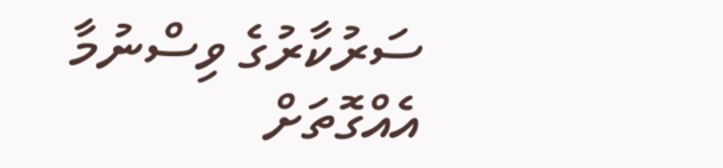ސަރުކާރުގެ ވިސްނުމާ އެއްގޮތަށް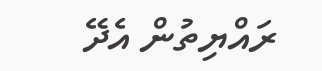ރައްޔިތުން އެދޭ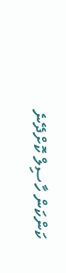ކަންކަން ހާސިލް ކޮށްދޭނެ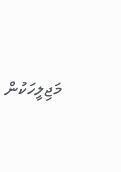މަޖިލީހަކުން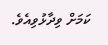ކަމަށް ވިދާޅުވިއެވެ.